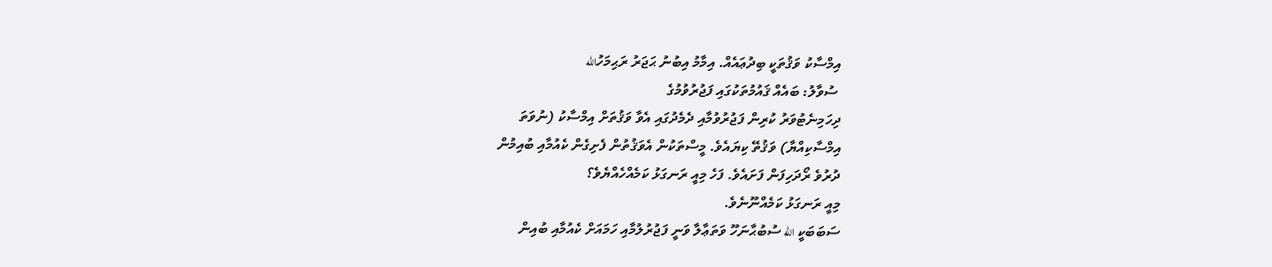އިމްސާކު ވަޤުތަކީ ބިދުޢައެއް. އިމާމު އިބުނު ޙަޖަރު ރަޙިމަހުالله
 ސުވާލު: ބައެއް ޤައުމުތަކުގައި ފަޖުރުވުމުގެ
ދިހަމިނެޓުވަރު ކުރިން ފަޖުރުވުމާއި ދެމެދުގައި އެވާ ވަޤުތަށް އިމްސާކު (ނުވަތަ
އިމްސާކިއްޔާ) ވަޤުތޭ ކިޔައެވެ. މީސްތަކުން އެވަޤުތުން ފެށިގެން ކެއުމާއި ބުއިމުން
ދުރުވެ ރޯދަހިފަން ފަށައެވެ. ފަހެ މިއީ ރަނގަޅު ކަމެއްހެއްޔެވެ؟
މިއީ ރަނގަޅު ކަމެއްނޫނެވެ.
ސަބަބަކީ الله ސުބުޙާނަހޫ ވަތަޢާލާ ވަނީ ފަޖުރުލުމާއި ހަމައަށް ކެއުމާއި ބުއިން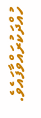ހުއްދަކުރައްވާފައެވެ.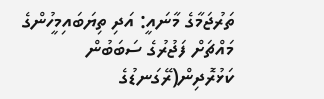ތަރުޖަމާގެ މާނައީ: އަދި ތިޔަބައިމީހުންގެ މައްޗަށް ފަޖުރުގެ ސަބަބުން ކަޅުރޮދިން(ރޭގަނޑުގެ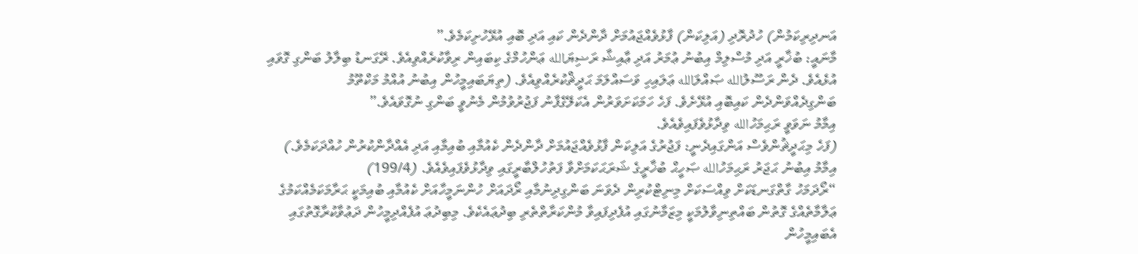އަނދިރިކަމުން) ހުދުރޮދި (އަލިކަން) ފާޅުވެއްޖައުމަށް ދާންދެން ކައި އަދި ބޮއި އުޅޭހުށިކަމެވެ.”
މާނައީ: ބުޚާރީ އަދި މުސްލިމް އިބުނު ޢުމަރު އަދި ޢާއިޝާ ރަޟިޔަالله ޢަންހުމްގެ ކިބައިން ރިވާކުރެއްވިއެވެ. ރޭގަނޑު ބިލާލު ބަންގި ގޮވައި އުޅެއެވެ. ދެން ރަސޫލުالله ޞައްލަالله ޢަލައިހި ވަސައްލަމަ ޙަދީޘްކުރެއްވިއެވެ. (ތިޔަބައިމީހުން އިބުނު އުއްމު މަކްތޫމު ބަންގިދެއްވަންދެން ކައިބޮއި އުޅޭށެވެ. ފަހެ ހަމަކަށަވަރުން އެކަލޭގެފާނު ފަޖުރުވުމުން މެނުވީ ބަންގި ނުގޮވައެވެ.”
އިމާމު ނަވަވީ ރަޙިމަހުالله ވިދާޅުވެފައިވެއެވެ.
(ފަހެ މިޙަދީޘުންވެސް އަންގައިދެނީ: ފަޖުރުގެ އަލިކަން ފާޅުވެއްޖައުމަށް ދާންދެން ކެއުމާއި ބުއިމާއި އަދި އެއްދާންކުރުން ހުއްދަކަމެވެ.)
އިމާމު އިބުނު ޙަޖަރު ރަޙިމަހުالله ޞަހީޙް ބުޚާރީގެ ޝަރަޙަކަމަށްވާ ފަތުހުލްބާރީގައި ވިދާޅުވެފައިވެއެވެ. (199/4)
“ރޯދަމަހު ގާތްގަނޑަކަށް ވިއްސަކަށް މިނިޓްކުރިން ދެވަނަ ބަންގިދިނުމާއި ރޯދައަށް ހުންނަމީހާއަށް ކެއުމާއި ބުއިމަކީ ޙަރާމަކަމެއްކަމުގެ ޢަލާމާތެއްގެ ގޮތުން ބައްތިނިވާލުމަކީ މިޒަމާނުގައި އުފެދިފައިވާ މުންކަރާތްތެރި ބިދުޢައެކެވެ. މިބިދުޢަ އުފެއްދިމީހުން ދަޢުވާކުރާގޮތުގައި އެބައިމީހުން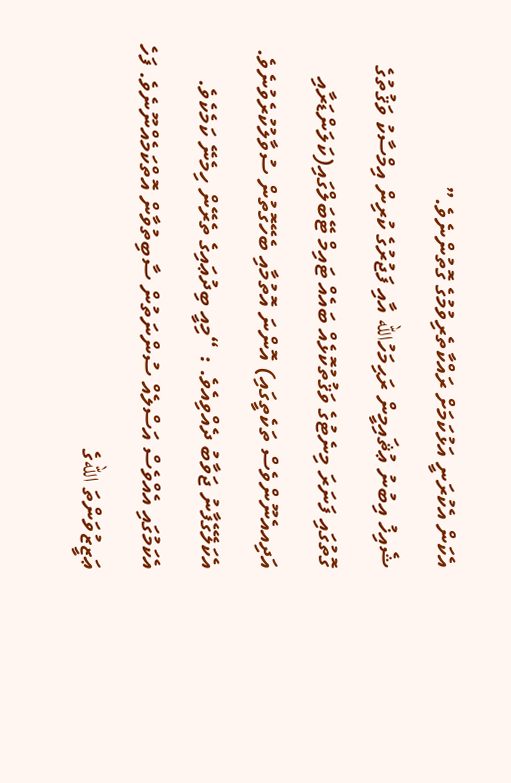އެކަން އެކުރަނީ އަޅުކަމަށް ރައްކާތެރިވުމުގެ ގޮތުންނެވެ.”
ޝެއިޚު އިބުނު ޢުޘައިމީން ރަޙިމަހުالله އާއި ފަޖުރުގެ ކުރިން އިމްސާކު ވަޤުތުގެ ގޮތުގައި ފަނަރަ މިނެޓުގެ ވަޤުތުކޮޅެއް ބައެއް ޓައިމް ޓޭބަލްގައި(ކަލަންޑަރާއި އަދިއއެނޫންވެސް ތަކެތީގައި) އޮންނަ އޮތުމާއި ބެހޭގޮތުން ސުވާލުކުރެވުނެވެ.
އެކަލޭގެފާނު ޖަވާބު ދެއްވިއެވެ. : “މިއީ ބިދުޢައިގެ ތެރޭން ހިމެނޭ ކަމެކެވެ. އެކަމުގައި އެއްވެސް އަސްލެއް ސުންނަތުން ސާބިތުވާން އޮތްކަމެއްނޫނެވެ. ފަހެ ޢަޒީޒުވަންތަ اللهގެ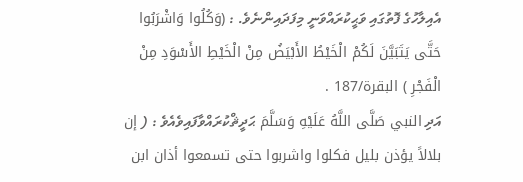އެއިލާހުގެ ފޮތުގައި ވަޙީކުރައްވަނީ މިފަދައިންނެވެ. : (وَكُلُوا وَاشْرَبُوا حَتَّى يَتَبَيَّنَ لَكُمْ الْخَيْطُ الأَبْيَضُ مِنْ الْخَيْطِ الأَسْوَدِ مِنْ الْفَجْرِ ) البقرة/187 .
އަދި النبي صَلَّى اللَّهُ عَلَيْهِ وَسَلَّمَ ޙަދީޘްކުރައްވާފައިވެއެވެ : ( إن بلالاً يؤذن بليل فكلوا واشربوا حتى تسمعوا أذان ابن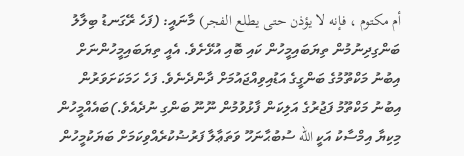أم مكتوم ، فإنه لا يؤذن حتى يطلع الفجر) މާނައީ: (ފަހެ ރޭގަނޑު ބިލާލު ބަންގިދިނުމުން ތިޔަބައިމީހުން ކައި ބޮއި އުޅޭށެވެ. އެއީ ތިޔަބައިމީހުންނަށް އިބުނު މަކްތޫމުގެ ބަންގީގެ އަޑުއިވިއްޖައުމަށް ދާންދެނެވެ. ފަހެ ހަމަކަށަވަރުން އިބުނު މަކްތޫމު ފަޖުރުގެ އަލިކަން ފާޅުވުމުން ނޫނޫ ބަންގި ނުދެއެވެ.)ބައެއްމީހުން މިކިޔާ އިމްސާކު އަކީ الله ސުބުޙާނަހޫ ވަތަޢާލާ ފަރުޟުކުރެއްވިކަމަށް ބަޔަކުމީހުން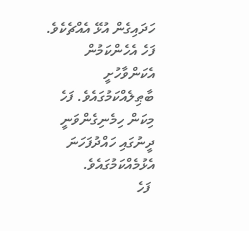ހަދައިގެން އުޅޭ އެއްޗެކެވެ. ފަހެ އެހެންކަމުން އެކަންވާހުށީ ބާޠިލެއްކަމުގައެވެ. ފަހެ މިކަން ހިމެނިގެންވަނީ ދީނުގައި ހައްދުފަހަނަ އެޅުމެއްކަމުގައެވެ.
 ފަހެ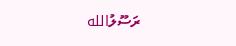ރަސޫލުالله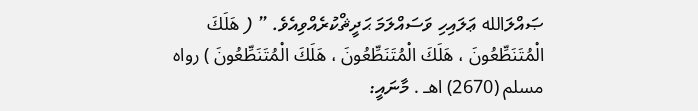ޞައްލަالله ޢަލައިހި ވަސައްލަމަ ޙަދީޘްކުރެއްވިއެވެ. ” ( هَلَكَ الْمُتَنَطِّعُونَ ، هَلَكَ الْمُتَنَطِّعُونَ ، هَلَكَ الْمُتَنَطِّعُونَ ) رواه مسلم (2670) اهـ . މާނައީ: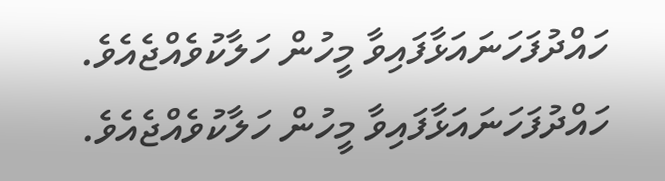ހައްދުފަހަނައަޅާފައިވާ މީހުން ހަލާކުވެއްޖެއެވެ. ހައްދުފަހަނައަޅާފައިވާ މީހުން ހަލާކުވެއްޖެއެވެ.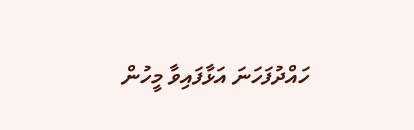ހައްދުފަހަނަ އަޅާފައިވާ މީހުން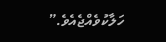ހަލާކުވެއްޖެއެވެ.”